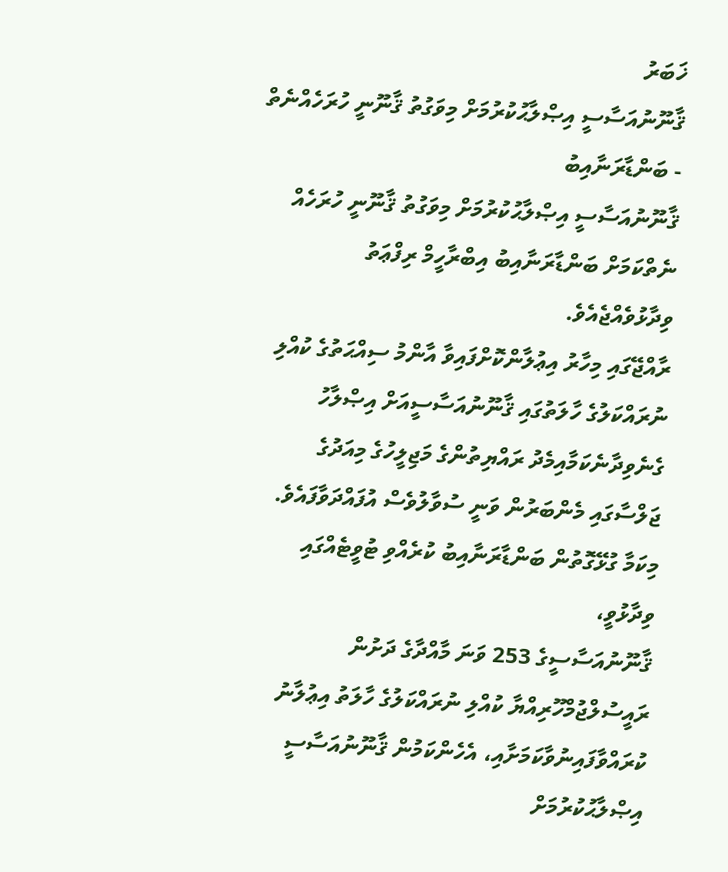ޚަބަރު
ޤާނޫނުއަސާސީ އިޞްލާޙުކުރުމަށް މިވަގުތު ޤާނޫނީ ހުރަހެއްނެތް - ބަންޑާރަނާއިބު
ޤާނޫނުއަސާސީ އިޞްލާޙުކުރުމަށް މިވަގުތު ޤާނޫނީ ހުރަހެއް ނެތްކަމަށް ބަންޑާރަނާއިބު އިބްރާހީމް ރިފްޢަތު ވިދާޅުވެއްޖެއެވެ.
ރާއްޖޭގައި މިހާރު އިޢުލާންކޮށްފައިވާ އާންމު ސިއްޙަތުގެ ކުއްލި ނުރައްކަލުގެ ހާލަތުގައި ޤާނޫނުއަސާސީއަށް އިޞްލާހު ގެނެވިދާނެކަމާއިމެދު ރައްޔިތުންގެ މަޖިލީހުގެ މިއަދުގެ ޖަލްސާގައި މެންބަރުން ވަނީ ސުވާލުވެސް އުފައްދަވާފައެވެ. މިކަމާ ގުޅޭގޮތުން ބަންޑާރަނާއިބު ކުރެއްވި ޓުވީޓެއްގައި ވިދާޅުވީ،
ޤާނޫނުއަސާސީގެ 253 ވަނަ މާއްދާގެ ދަށުން ރައީސުލްޖުމްހޫރިއްޔާ ކުއްލި ނުރައްކަލުގެ ހާލަތު އިޢުލާނު ކުރައްވާފައިނުވާކަމަށާއި، އެހެންކަމުން ޤާނޫނުއަސާސީ އިޞްލާޙުކުރުމަށް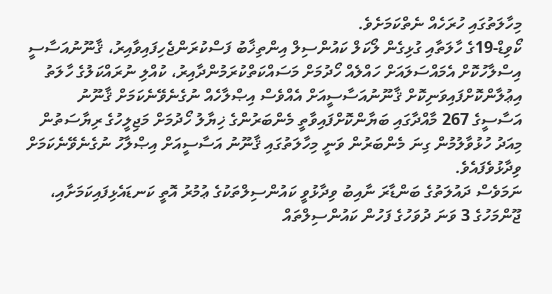މިހާލަތުގައި ހުރަހެއް ނެތްކަމަށެވެ.
ކޯވިޑް-19ގެ ހާލަތާއި ގުޅިގެން ލޯކަލް ކައުންސިލް އިންތިޚާބު ފަސްކުރަންޖެހިފައިވާއިރު، ޤާނޫނުއަސާސީ އިސްލާހުކޮށް އެމައްސަލައަށް ހައްލެއް ހޯދުމަށް މަސައްކަތްކުރަމުންދާއިރު، ކުއްލި ނުރައްކަލުގެ ހާލަތު އިޢުލާންކޮށްފައިވަނިކޮށް ޤާނޫނުއަސާސީއަށް އެއްވެސް އިޞްލާހެއް ނުގެނެވޭނެކަމަށް ޤާނޫނު އަސާސީގެ 267 މާއްދާގައި ބަޔާންކޮށްފައިވާތީ މެންބަރުންގެ ޚިޔާލު ހޯދުމަށް މަޖިލީހުގެ ރިޔާސަތުން މިއަދު ހުޅުވާލުމުން ގިނަ މެންބަރުން ވަނީ މިހާލަތުގައި ޤާނޫނު އަސާސީއަށް އިޞްލާހު ނުގެނެވޭނެކަމަށް ވިދާޅުވެފައެވެ.
ނަމަވެސް ދައުލަތުގެ ބަންޑާރަ ނާއިބު ވިދާޅުވީ ކައުންސިލްތަކުގެ ޢުމުރު އޮތީ ކަނޑައެޅިފައިކަމަށާއި، ޖޫންމަހުގެ 3 ވަނަ ދުވަހުގެ ފަހުން ކައުންސިލްތައް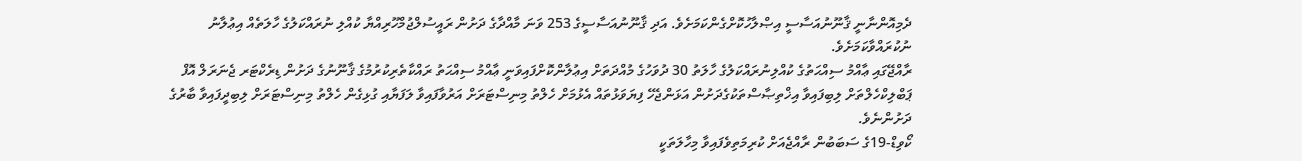ދެމިއޮންނާނީ ޤާނޫނުއަސާސީ އިޞްލާހުކޮށްގެންކަމަށެވެ. އަދި ޤާނޫނުއަސާސީގެ 253 ވަނަ މާއްދާގެ ދަށުން ރައީސުލްޖުމްހޫރިއްޔާ ކުއްލި ނުރައްކަލުގެ ހާލަތެއް އިޢުލާނު ނުކުރައްވާކަމަށެވެ.
ރާއްޖޭގައި ޢާއްމު ސިއްޙަތުގެ ކުއްލިނުރައްކަލުގެ ހާލަތު 30 ދުވަހުގެ މުއްދަތަށް އިޢުލާންކޮށްފައިވަނީ ޢާއްމު ސިއްޙަތު ރައްކާތެރިކުރުމުގެ ޤާނޫނުގެ ދަށުން ޑިރެކްޓަރ ޖެނަރަލް އޮފް ޕަބްލިކްހެލްތަށް ލިބިފައިވާ އިޚްތިޞާސްތަކުގެދަށުން އަޅަންޖެހޭ ފިޔަވަޅުތައް އެޅުމަށް ހެލްތު މިނިސްޓަރަށް އަރުވާފައިވާ ލަފަޔާއި ގުޅިގެން ހެލްތު މިނިސްޓަރަށް ލިބިދީފައިވާ ބާރުގެ ދަށުންނެވެ.
ކޯވިޑް-19ގެ ސަބަބުން ރާއްޖެއަށް ކުރިމަތިވެފައިވާ މިހާލަތަކީ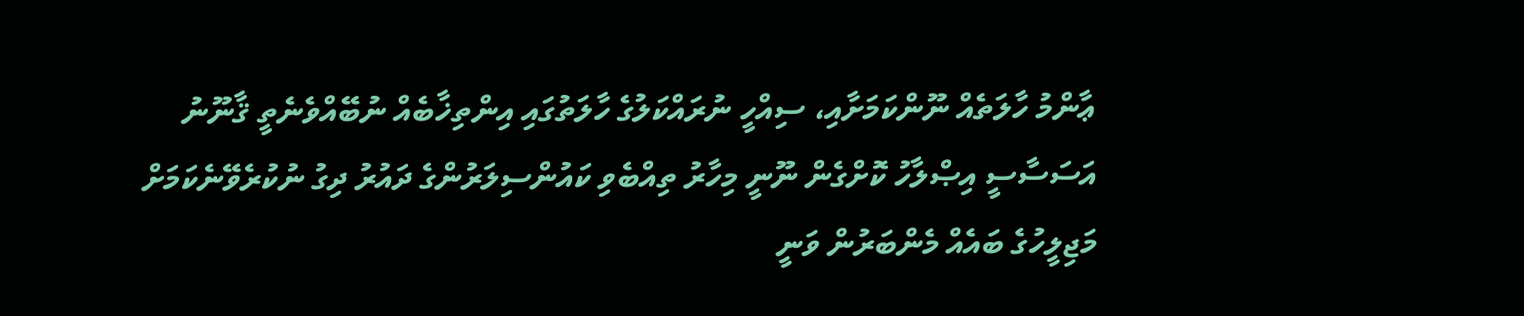ޢާންމު ހާލަތެއް ނޫންކަމަށާއި، ސިއްހީ ނުރައްކަލުގެ ހާލަތުގައި އިންތިޚާބެއް ނުބޭއްވެނެތީ ޤާނޫނު އަސަސާސީ އިޞްލާހު ކޮށްގެން ނޫނީ މިހާރު ތިއްބެވި ކައުންސިލަރުންގެ ދައުރު ދިގު ނުކުރެވޭނެކަމަށް މަޖިލީހުގެ ބައެއް މެންބަރުން ވަނީ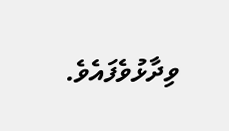ވިދާޅުވެފައެވެ.